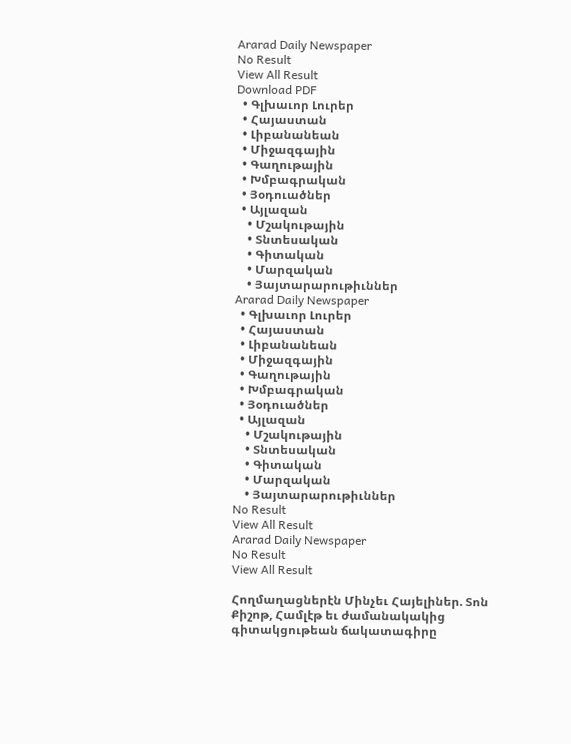Ararad Daily Newspaper
No Result
View All Result
Download PDF
  • Գլխաւոր Լուրեր
  • Հայաստան
  • Լիբանանեան
  • Միջազգային
  • Գաղութային
  • Խմբագրական
  • Յօդուածներ
  • Այլազան
    • Մշակութային
    • Տնտեսական
    • Գիտական
    • Մարզական
    • Յայտարարութիւններ
Ararad Daily Newspaper
  • Գլխաւոր Լուրեր
  • Հայաստան
  • Լիբանանեան
  • Միջազգային
  • Գաղութային
  • Խմբագրական
  • Յօդուածներ
  • Այլազան
    • Մշակութային
    • Տնտեսական
    • Գիտական
    • Մարզական
    • Յայտարարութիւններ
No Result
View All Result
Ararad Daily Newspaper
No Result
View All Result

Հողմաղացներէն Մինչեւ Հայելիներ. Տոն Քիշոթ, Համլէթ եւ ժամանակակից գիտակցութեան ճակատագիրը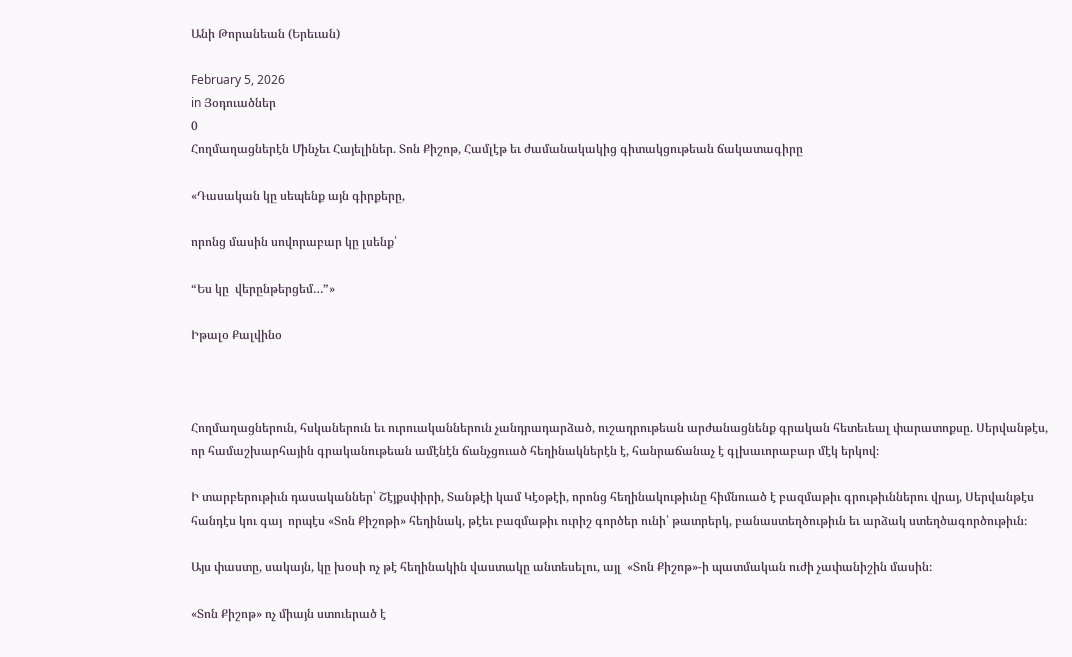Անի Թորանեան (Երեւան)

February 5, 2026
in Յօդուածներ
0
Հողմաղացներէն Մինչեւ Հայելիներ. Տոն Քիշոթ, Համլէթ եւ ժամանակակից գիտակցութեան ճակատագիրը

«Դասական կը սեպենք այն գիրքերը,

որոնց մասին սովորաբար կը լսենք՝

“Ես կը  վերընթերցեմ…”»

Իթալօ Քալվինօ



Հողմաղացներուն, հսկաներուն եւ ուրուականներուն չանդրադարձած, ուշադրութեան արժանացնենք գրական հետեւեալ փարատոքսը. Սերվանթէս, որ համաշխարհային գրականութեան ամէնէն ճանչցուած հեղինակներէն է, հանրաճանաչ է գլխաւորաբար մէկ երկով։

Ի տարբերութիւն դասականներ՝ Շէյքսփիրի, Տանթէի կամ Կէօթէի, որոնց հեղինակութիւնը հիմնուած է բազմաթիւ գրութիւններու վրայ, Սերվանթէս հանդէս կու գայ  որպէս «Տոն Քիշոթի» հեղինակ, թէեւ բազմաթիւ ուրիշ գործեր ունի՝ թատրերկ, բանաստեղծութիւն եւ արձակ ստեղծագործութիւն։

Այս փաստը, սակայն, կը խօսի ոչ թէ հեղինակին վաստակը անտեսելու, այլ  «Տոն Քիշոթ»-ի պատմական ուժի չափանիշին մասին։

«Տոն Քիշոթ» ոչ միայն ստուերած է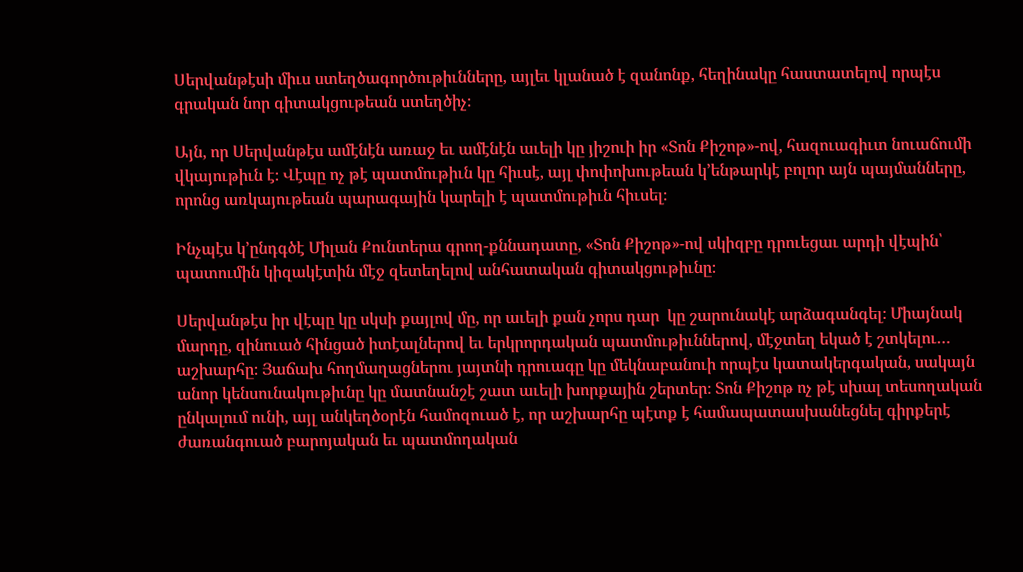Սերվանթէսի միւս ստեղծագործութիւնները, այլեւ կլանած է զանոնք, հեղինակը հաստատելով որպէս գրական նոր գիտակցութեան ստեղծիչ։

Այն, որ Սերվանթէս ամէնէն առաջ եւ ամէնէն աւելի կը յիշուի իր «Տոն Քիշոթ»-ով, հազուագիւտ նուաճումի վկայութիւն է։ Վէպը ոչ թէ պատմութիւն կը հիւսէ, այլ փոփոխութեան կ’ենթարկէ բոլոր այն պայմանները, որոնց առկայութեան պարագային կարելի է պատմութիւն հիւսել։

Ինչպէս կ’ընդգծէ Միլան Քունտերա գրող-քննադատը, «Տոն Քիշոթ»-ով սկիզբը դրուեցաւ արդի վէպին՝ պատումին կիզակէտին մէջ զետեղելով անհատական գիտակցութիւնը։

Սերվանթէս իր վէպը կը սկսի քայլով մը, որ աւելի քան չորս դար  կը շարունակէ արձագանգել։ Միայնակ մարդը, զինուած հինցած իտէալներով եւ երկրորդական պատմութիւններով, մէջտեղ եկած է շտկելու… աշխարհը։ Յաճախ հողմաղացներու յայտնի դրուագը կը մեկնաբանուի որպէս կատակերգական, սակայն անոր կենսունակութիւնը կը մատնանշէ շատ աւելի խորքային շերտեր։ Տոն Քիշոթ ոչ թէ սխալ տեսողական ընկալում ունի, այլ անկեղծօրէն համոզուած է, որ աշխարհը պէտք է համապատասխանեցնել գիրքերէ ժառանգուած բարոյական եւ պատմողական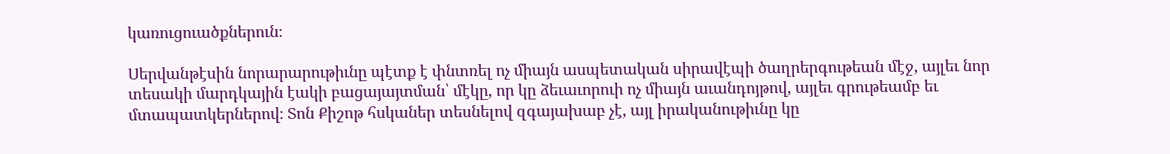կառուցուածքներուն։

Սերվանթէսին նորարարութիւնը պէտք է փնտռել ոչ միայն ասպետական սիրավէպի ծաղրերգութեան մէջ, այլեւ նոր տեսակի մարդկային էակի բացայայտման՝ մէկը, որ կը ձեւաւորուի ոչ միայն աւանդոյթով, այլեւ գրութեամբ եւ  մտապատկերներով։ Տոն Քիշոթ հսկաներ տեսնելով զգայախաբ չէ, այլ իրականութիւնը կը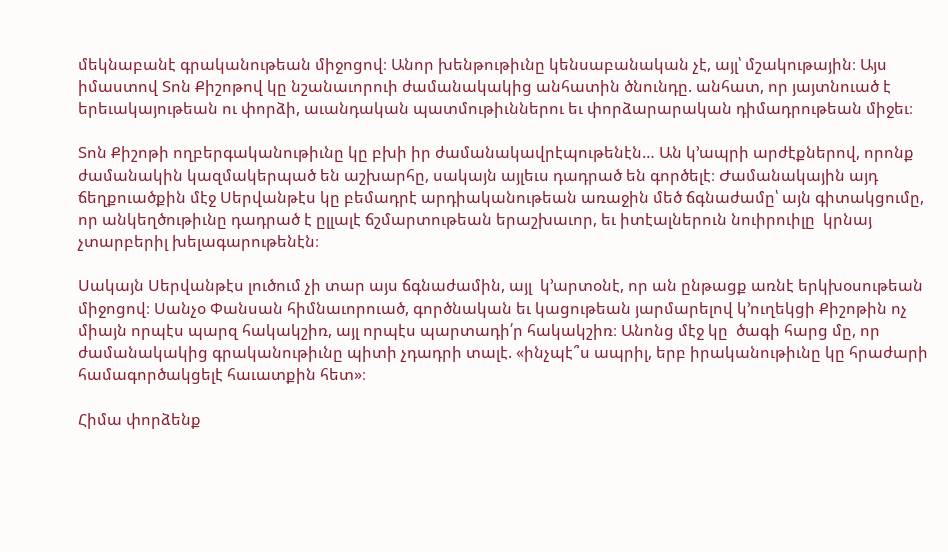մեկնաբանէ գրականութեան միջոցով։ Անոր խենթութիւնը կենսաբանական չէ, այլ՝ մշակութային։ Այս իմաստով Տոն Քիշոթով կը նշանաւորուի ժամանակակից անհատին ծնունդը. անհատ, որ յայտնուած է երեւակայութեան ու փորձի, աւանդական պատմութիւններու եւ փորձարարական դիմադրութեան միջեւ։

Տոն Քիշոթի ողբերգականութիւնը կը բխի իր ժամանակավրէպութենէն… Ան կ’ապրի արժէքներով, որոնք ժամանակին կազմակերպած են աշխարհը, սակայն այլեւս դադրած են գործելէ։ Ժամանակային այդ ճեղքուածքին մէջ Սերվանթէս կը բեմադրէ արդիականութեան առաջին մեծ ճգնաժամը՝ այն գիտակցումը, որ անկեղծութիւնը դադրած է ըլլալէ ճշմարտութեան երաշխաւոր, եւ իտէալներուն նուիրուիլը  կրնայ չտարբերիլ խելագարութենէն։

Սակայն Սերվանթէս լուծում չի տար այս ճգնաժամին, այլ  կ’արտօնէ, որ ան ընթացք առնէ երկխօսութեան միջոցով։ Սանչօ Փանսան հիմնաւորուած, գործնական եւ կացութեան յարմարելով կ’ուղեկցի Քիշոթին ոչ միայն որպէս պարզ հակակշիռ, այլ որպէս պարտադի՛ր հակակշիռ։ Անոնց մէջ կը  ծագի հարց մը, որ ժամանակակից գրականութիւնը պիտի չդադրի տալէ. «ինչպէ՞ս ապրիլ, երբ իրականութիւնը կը հրաժարի համագործակցելէ հաւատքին հետ»։

Հիմա փորձենք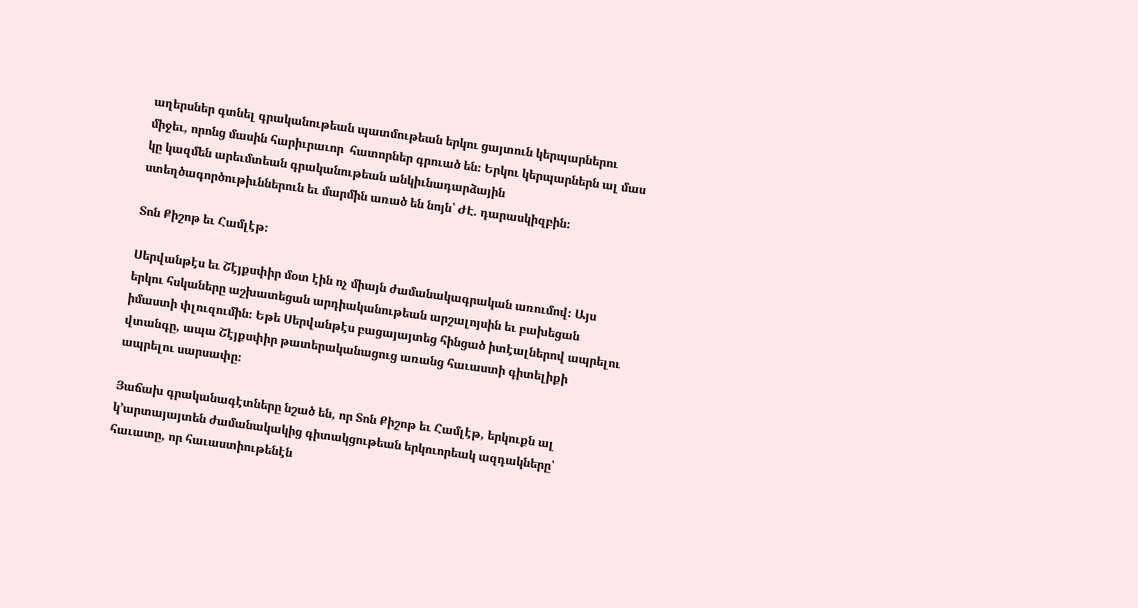աղերսներ գտնել գրականութեան պատմութեան երկու ցայտուն կերպարներու միջեւ, որոնց մասին հարիւրաւոր  հատորներ գրուած են։ Երկու կերպարներն ալ մաս կը կազմեն արեւմտեան գրականութեան անկիւնադարձային ստեղծագործութիւններուն եւ մարմին առած են նոյն՝ ԺԷ. դարասկիզբին։

Տոն Քիշոթ եւ Համլէթ։

Սերվանթէս եւ Շէյքսփիր մօտ էին ոչ միայն ժամանակագրական առումով։ Այս երկու հսկաները աշխատեցան արդիականութեան արշալոյսին եւ բախեցան իմաստի փլուզումին։ Եթե Սերվանթէս բացայայտեց հինցած իտէալներով ապրելու վտանգը, ապա Շէյքսփիր թատերականացուց առանց հաւաստի գիտելիքի ապրելու սարսափը։

Յաճախ գրականագէտները նշած են, որ Տոն Քիշոթ եւ Համլէթ, երկուքն ալ կ’արտայայտեն ժամանակակից գիտակցութեան երկուորեակ ազդակները՝ հաւատը, որ հաւաստիութենէն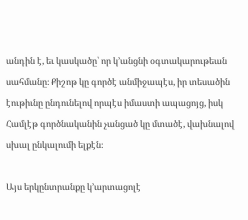անդին է, եւ կասկածը՝ որ կ’անցնի օգտակարութեան սահմանը։ Քիշոթ կը գործէ անմիջապէս, իր տեսածին էութիւնը ընդունելով որպէս իմաստի ապացոյց, իսկ Համլէթ գործնականին չանցած կը մտածէ, վախնալով սխալ ընկալումի ելքէն։

Այս երկընտրանքը կ’արտացոլէ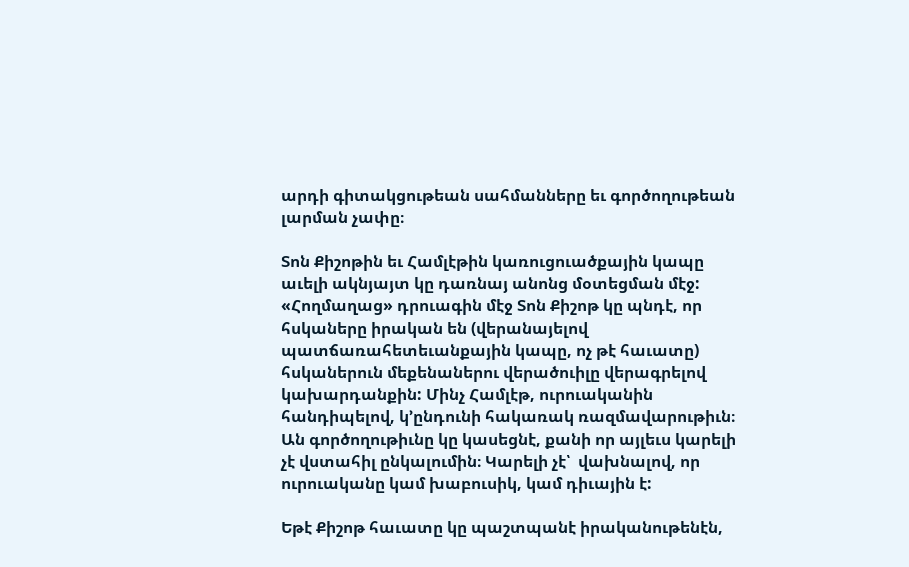արդի գիտակցութեան սահմանները եւ գործողութեան լարման չափը։

Տոն Քիշոթին եւ Համլէթին կառուցուածքային կապը աւելի ակնյայտ կը դառնայ անոնց մօտեցման մէջ: «Հողմաղաց» դրուագին մէջ Տոն Քիշոթ կը պնդէ, որ հսկաները իրական են (վերանայելով պատճառահետեւանքային կապը, ոչ թէ հաւատը) հսկաներուն մեքենաներու վերածուիլը վերագրելով կախարդանքին: Մինչ Համլէթ, ուրուականին հանդիպելով, կ’ընդունի հակառակ ռազմավարութիւն։ Ան գործողութիւնը կը կասեցնէ, քանի որ այլեւս կարելի չէ վստահիլ ընկալումին։ Կարելի չէ՝  վախնալով, որ ուրուականը կամ խաբուսիկ, կամ դիւային է:

Եթէ Քիշոթ հաւատը կը պաշտպանէ իրականութենէն,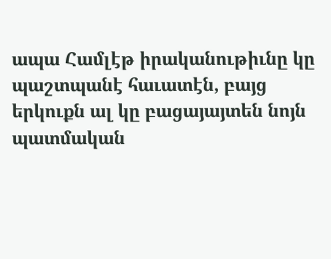ապա Համլէթ իրականութիւնը կը պաշտպանէ հաւատէն, բայց երկուքն ալ կը բացայայտեն նոյն պատմական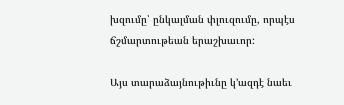խզումը՝ ընկալման փլուզումը, որպէս ճշմարտութեան երաշխաւոր:

Այս տարաձայնութիւնը կ’ազդէ նաեւ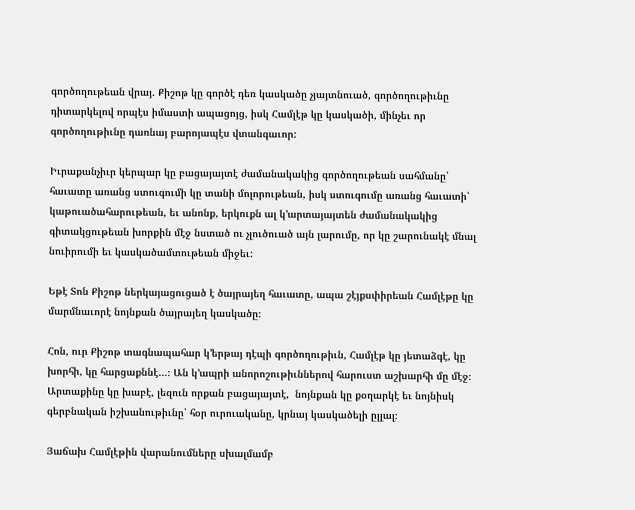գործողութեան վրայ. Քիշոթ կը գործէ դեռ կասկածը չյայտնուած, գործողութիւնը դիտարկելով որպէս իմաստի ապացոյց, իսկ Համլէթ կը կասկածի, մինչեւ որ գործողութիւնը դառնայ բարոյապէս վտանգաւոր:

Իւրաքանչիւր կերպար կը բացայայտէ ժամանակակից գործողութեան սահմանը՝ հաւատը առանց ստուգումի կը տանի մոլորութեան, իսկ ստուգումը առանց հաւատի՝  կաթուածահարութեան, եւ անոնք, երկուքն ալ կ’արտայայտեն ժամանակակից գիտակցութեան խորքին մէջ նստած ու չլուծուած այն լարումը, որ կը շարունակէ մնալ նուիրումի եւ կասկածամտութեան միջեւ:

Եթէ Տոն Քիշոթ ներկայացուցած է ծայրայեղ հաւատը, ապա շէյքսփիրեան Համլէթը կը մարմնաւորէ նոյնքան ծայրայեղ կասկածը։

Հոն, ուր Քիշոթ տագնապահար կ’երթայ դէպի գործողութիւն, Համլէթ կը յետաձգէ, կը խորհի, կը հարցաքննէ…։ Ան կ’ապրի անորոշութիւններով հարուստ աշխարհի մը մէջ։ Արտաքինը կը խաբէ, լեզուն որքան բացայայտէ,  նոյնքան կը քօղարկէ եւ նոյնիսկ գերբնական իշխանութիւնը՝ հօր ուրուականը, կրնայ կասկածելի ըլլալ։

Յաճախ Համլէթին վարանումները սխալմամբ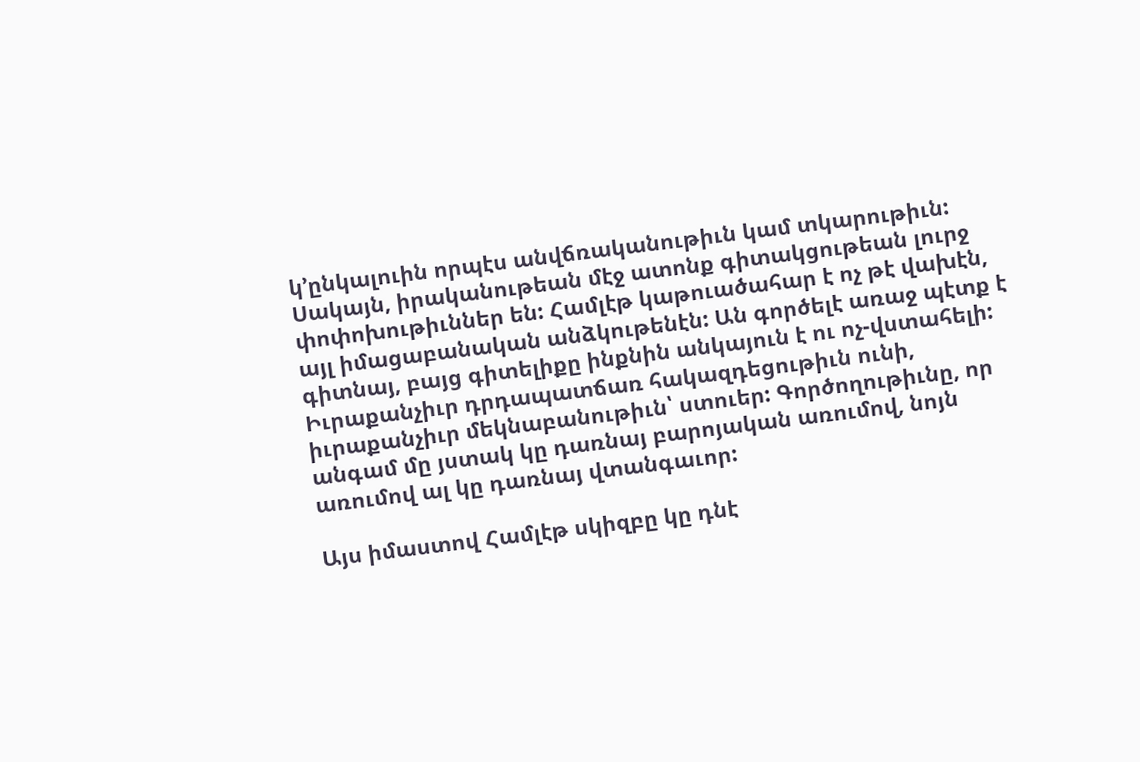կ’ընկալուին որպէս անվճռականութիւն կամ տկարութիւն: Սակայն, իրականութեան մէջ ատոնք գիտակցութեան լուրջ փոփոխութիւններ են: Համլէթ կաթուածահար է ոչ թէ վախէն, այլ իմացաբանական անձկութենէն: Ան գործելէ առաջ պէտք է գիտնայ, բայց գիտելիքը ինքնին անկայուն է ու ոչ-վստահելի: Իւրաքանչիւր դրդապատճառ հակազդեցութիւն ունի, իւրաքանչիւր մեկնաբանութիւն՝ ստուեր: Գործողութիւնը, որ անգամ մը յստակ կը դառնայ բարոյական առումով, նոյն առումով ալ կը դառնայ վտանգաւոր:

Այս իմաստով Համլէթ սկիզբը կը դնէ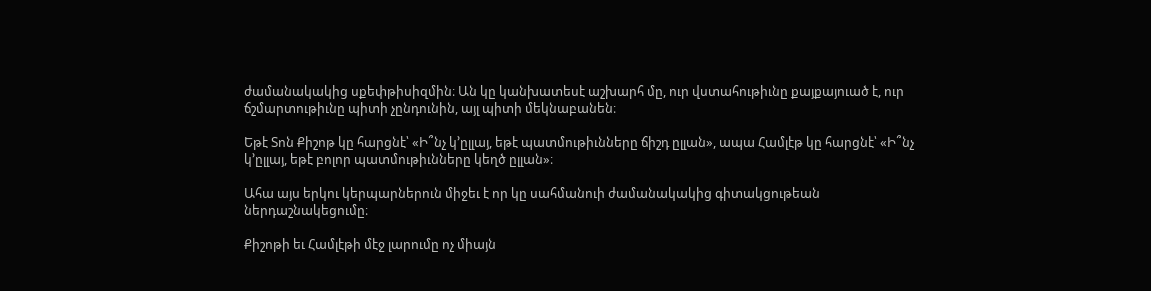ժամանակակից սքեփթիսիզմին։ Ան կը կանխատեսէ աշխարհ մը, ուր վստահութիւնը քայքայուած է, ուր ճշմարտութիւնը պիտի չընդունին, այլ պիտի մեկնաբանեն։

Եթէ Տոն Քիշոթ կը հարցնէ՝ «Ի՞նչ կ’ըլլայ, եթէ պատմութիւնները ճիշդ ըլլան», ապա Համլէթ կը հարցնէ՝ «Ի՞նչ կ’ըլլայ, եթէ բոլոր պատմութիւնները կեղծ ըլլան»։

Ահա այս երկու կերպարներուն միջեւ է որ կը սահմանուի ժամանակակից գիտակցութեան ներդաշնակեցումը։

Քիշոթի եւ Համլէթի մէջ լարումը ոչ միայն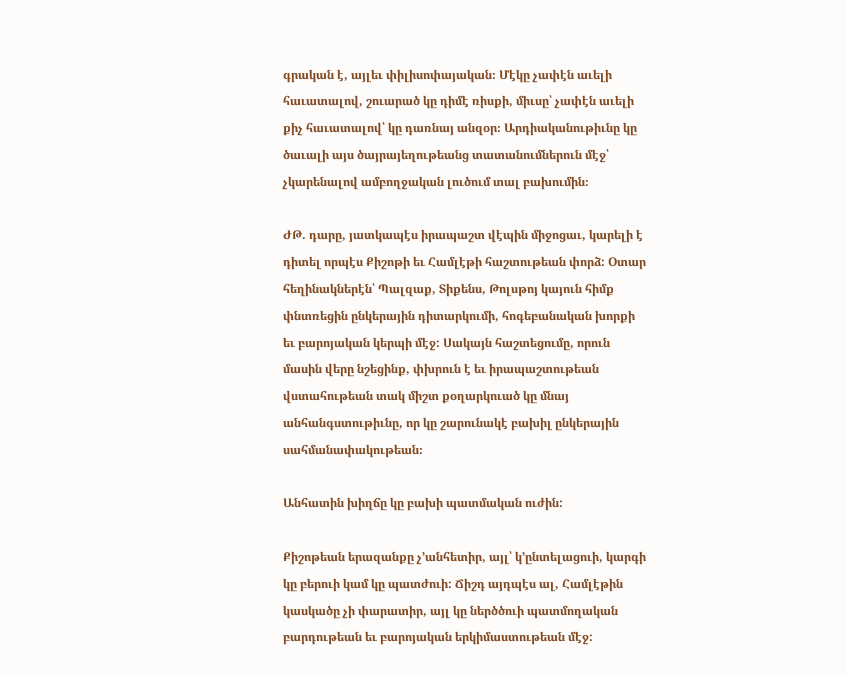գրական է, այլեւ փիլիսոփայական։ Մէկը չափէն աւելի հաւատալով, շուարած կը դիմէ ռիսքի, միւսը՝ չափէն աւելի քիչ հաւատալով՝ կը դառնայ անզօր։ Արդիականութիւնը կը ծաւալի այս ծայրայեղութեանց տատանումներուն մէջ՝  չկարենալով ամբողջական լուծում տալ բախումին։

ԺԹ. դարը, յատկապէս իրապաշտ վէպին միջոցաւ, կարելի է դիտել որպէս Քիշոթի եւ Համլէթի հաշտութեան փորձ: Օտար հեղինակներէն՝ Պալզաք, Տիքենս, Թոլսթոյ կայուն հիմք  փնտռեցին ընկերային դիտարկումի, հոգեբանական խորքի եւ բարոյական կերպի մէջ: Սակայն հաշտեցումը, որուն մասին վերը նշեցինք, փխրուն է եւ իրապաշտութեան վստահութեան տակ միշտ քօղարկուած կը մնայ անհանգստութիւնը, որ կը շարունակէ բախիլ ընկերային սահմանափակութեան։

Անհատին խիղճը կը բախի պատմական ուժին:

Քիշոթեան երազանքը չ’անհետիր, այլ՝ կ’ընտելացուի, կարգի կը բերուի կամ կը պատժուի: Ճիշդ այդպէս ալ, Համլէթին կասկածը չի փարատիր, այլ կը ներծծուի պատմողական բարդութեան եւ բարոյական երկիմաստութեան մէջ: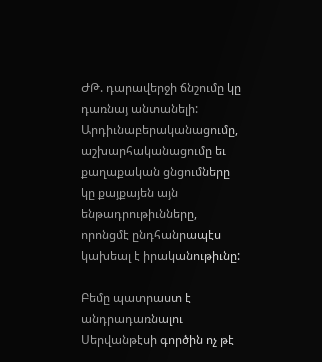ԺԹ. դարավերջի ճնշումը կը դառնայ անտանելի: Արդիւնաբերականացումը, աշխարհականացումը եւ քաղաքական ցնցումները կը քայքայեն այն ենթադրութիւնները, որոնցմէ ընդհանրապէս կախեալ է իրականութիւնը:

Բեմը պատրաստ է անդրադառնալու Սերվանթէսի գործին ոչ թէ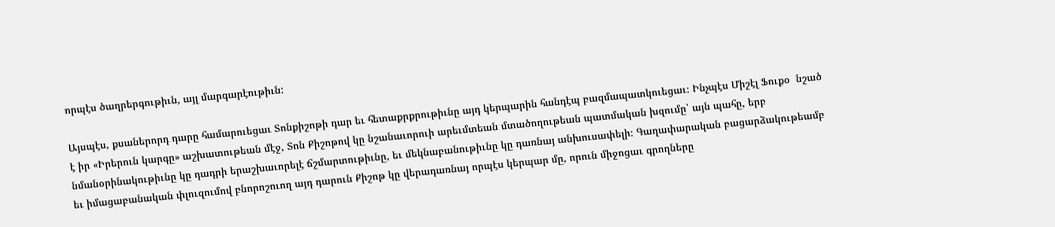որպէս ծաղրերգութիւն, այլ մարգարէութիւն:

Այսպէս, քսաներորդ դարը համարուեցաւ Տոնքիշոթի դար եւ հետաքրքրութիւնը այդ կերպարին հանդէպ բազմապատկուեցաւ։ Ինչպէս Միշէլ Ֆուքօ  նշած է իր «Իրերուն կարգը» աշխատութեան մէջ, Տոն Քիշոթով կը նշանաւորուի արեւմտեան մտածողութեան պատմական խզումը՝ այն պահը, երբ նմանօրինակութիւնը կը դադրի երաշխաւորելէ ճշմարտութիւնը, եւ մեկնաբանութիւնը կը դառնայ անխուսափելի։ Գաղափարական բացարձակութեամբ եւ իմացաբանական փլուզումով բնորոշուող այդ դարուն Քիշոթ կը վերադառնայ որպէս կերպար մը, որուն միջոցաւ գրողները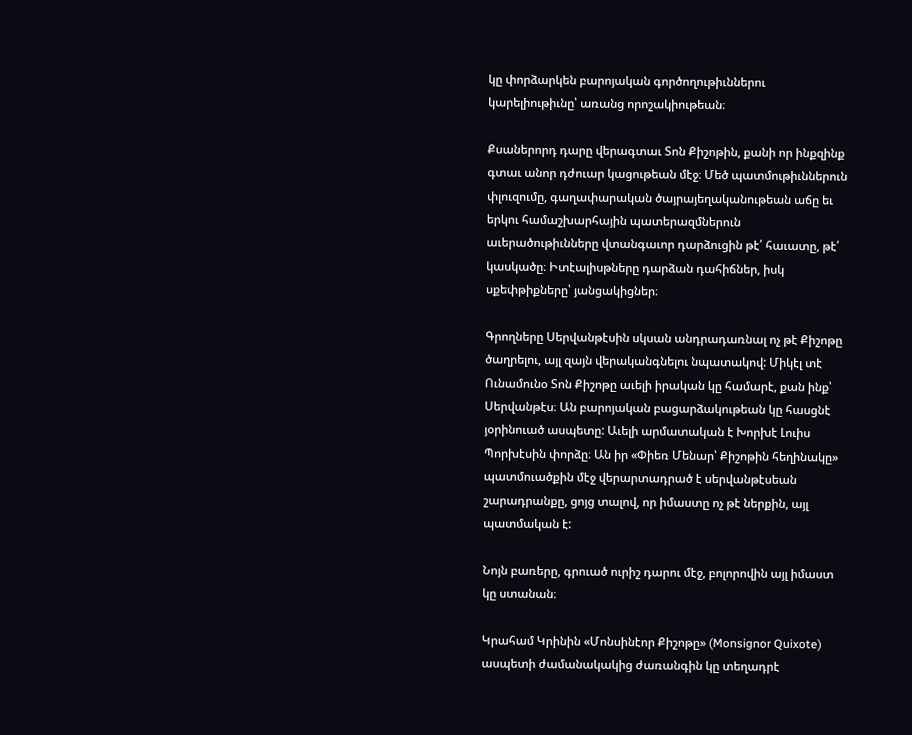կը փորձարկեն բարոյական գործողութիւններու կարելիութիւնը՝ առանց որոշակիութեան։

Քսաներորդ դարը վերագտաւ Տոն Քիշոթին, քանի որ ինքզինք գտաւ անոր դժուար կացութեան մէջ։ Մեծ պատմութիւններուն փլուզումը, գաղափարական ծայրայեղականութեան աճը եւ երկու համաշխարհային պատերազմներուն աւերածութիւնները վտանգաւոր դարձուցին թէ՛ հաւատը, թէ՛ կասկածը։ Իտէալիսթները դարձան դահիճներ, իսկ սքեփթիքները՝ յանցակիցներ։

Գրողները Սերվանթէսին սկսան անդրադառնալ ոչ թէ Քիշոթը ծաղրելու, այլ զայն վերականգնելու նպատակով: Միկէլ տէ Ունամունօ Տոն Քիշոթը աւելի իրական կը համարէ, քան ինք՝ Սերվանթէս։ Ան բարոյական բացարձակութեան կը հասցնէ յօրինուած ասպետը: Աւելի արմատական է Խորխէ Լուիս Պորխէսին փորձը։ Ան իր «Փիեռ Մենար՝ Քիշոթին հեղինակը» պատմուածքին մէջ վերարտադրած է սերվանթէսեան շարադրանքը, ցոյց տալով, որ իմաստը ոչ թէ ներքին, այլ պատմական է:

Նոյն բառերը, գրուած ուրիշ դարու մէջ, բոլորովին այլ իմաստ կը ստանան։

Կրահամ Կրինին «Մոնսինէոր Քիշոթը» (Monsignor Quixote)  ասպետի ժամանակակից ժառանգին կը տեղադրէ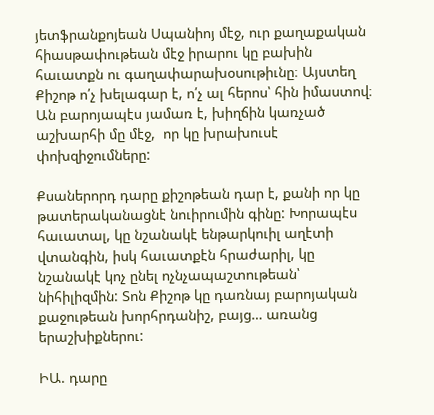յետֆրանքոյեան Սպանիոյ մէջ, ուր քաղաքական հիասթափութեան մէջ իրարու կը բախին հաւատքն ու գաղափարախօսութիւնը։ Այստեղ Քիշոթ ո՛չ խելագար է, ո՛չ ալ հերոս՝ հին իմաստով։ Ան բարոյապէս յամառ է, խիղճին կառչած աշխարհի մը մէջ,  որ կը խրախուսէ փոխզիջումները:

Քսաներորդ դարը քիշոթեան դար է, քանի որ կը թատերականացնէ նուիրումին գինը: Խորապէս հաւատալ, կը նշանակէ ենթարկուիլ աղէտի վտանգին, իսկ հաւատքէն հրաժարիլ, կը նշանակէ կոչ ընել ոչնչապաշտութեան՝ նիհիլիզմին: Տոն Քիշոթ կը դառնայ բարոյական քաջութեան խորհրդանիշ, բայց… առանց երաշխիքներու:

ԻԱ. դարը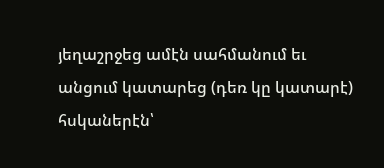յեղաշրջեց ամէն սահմանում եւ անցում կատարեց (դեռ կը կատարէ) հսկաներէն՝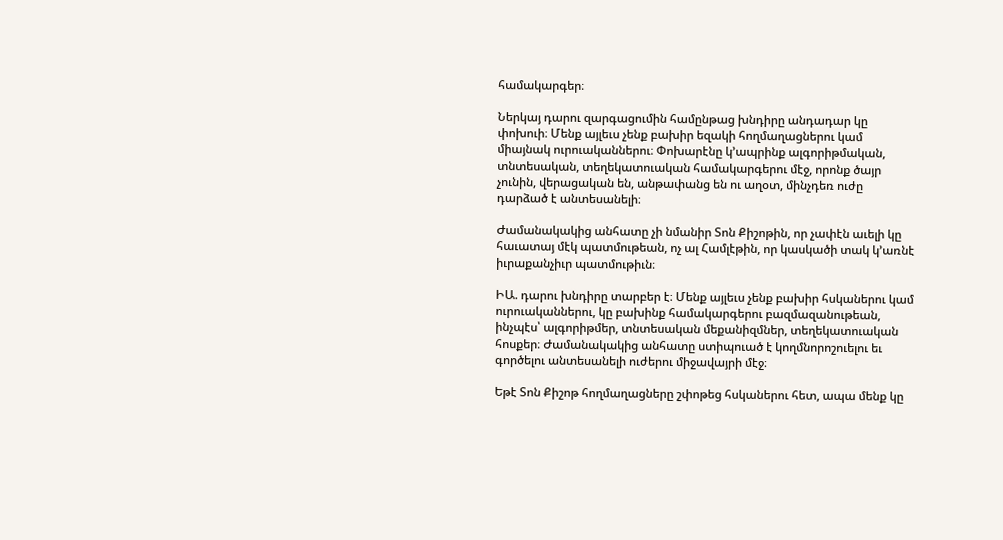համակարգեր։

Ներկայ դարու զարգացումին համընթաց խնդիրը անդադար կը փոխուի։ Մենք այլեւս չենք բախիր եզակի հողմաղացներու կամ միայնակ ուրուականներու։ Փոխարէնը կ’ապրինք ալգորիթմական, տնտեսական, տեղեկատուական համակարգերու մէջ, որոնք ծայր չունին, վերացական են, անթափանց են ու աղօտ, մինչդեռ ուժը դարձած է անտեսանելի։

Ժամանակակից անհատը չի նմանիր Տոն Քիշոթին, որ չափէն աւելի կը հաւատայ մէկ պատմութեան, ոչ ալ Համլէթին, որ կասկածի տակ կ’առնէ իւրաքանչիւր պատմութիւն։

ԻԱ. դարու խնդիրը տարբեր է։ Մենք այլեւս չենք բախիր հսկաներու կամ ուրուականներու, կը բախինք համակարգերու բազմազանութեան, ինչպէս՝ ալգորիթմեր, տնտեսական մեքանիզմներ, տեղեկատուական հոսքեր։ Ժամանակակից անհատը ստիպուած է կողմնորոշուելու եւ գործելու անտեսանելի ուժերու միջավայրի մէջ։

Եթէ Տոն Քիշոթ հողմաղացները շփոթեց հսկաներու հետ, ապա մենք կը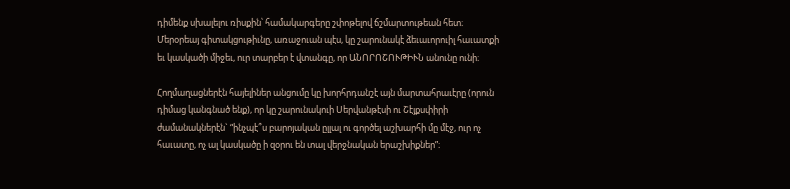դիմենք սխալելու ռիսքին՝ համակարգերը շփոթելով ճշմարտութեան հետ։ Մերօրեայ գիտակցութիւնը, առաջուան պէս, կը շարունակէ ձեւաւորուիլ հաւատքի եւ կասկածի միջեւ, ուր տարբեր է վտանգը, որ ԱՆՈՐՈՇՈՒԹԻՒՆ անունը ունի։

Հողմաղացներէն հայելիներ անցումը կը խորհրդանշէ այն մարտահրաւէրը (որուն դիմաց կանգնած ենք), որ կը շարունակուի Սերվանթէսի ու Շէյքսփիրի ժամանակներէն` “ինչպէ՞ս բարոյական ըլլալ ու գործել աշխարհի մը մէջ, ուր ոչ հաւատը, ոչ ալ կասկածը ի զօրու են տալ վերջնական երաշխիքներ”։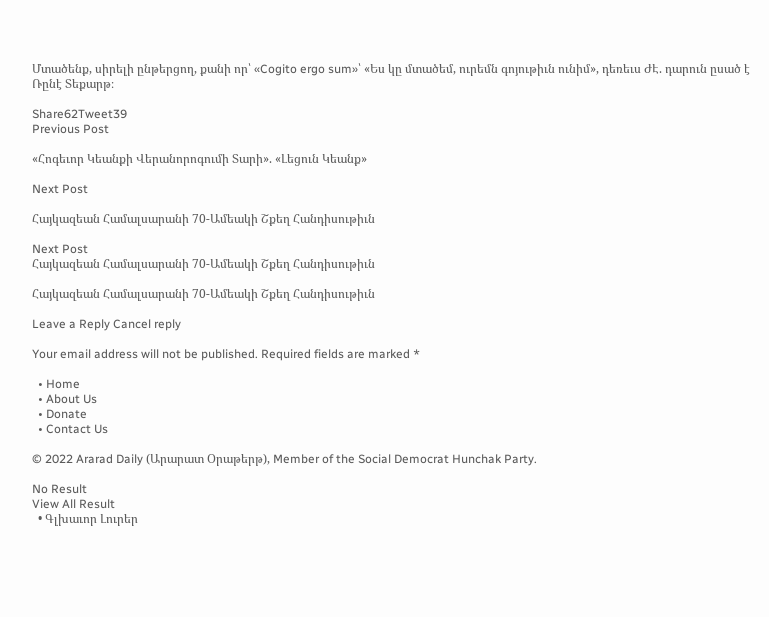Մտածենք, սիրելի ընթերցող, քանի որ՝ «Cogito ergo sum»՝ «Ես կը մտածեմ, ուրեմն գոյութիւն ունիմ», դեռեւս ԺԷ. դարուն ըսած է Ռընէ Տեքարթ։

Share62Tweet39
Previous Post

«Հոգեւոր Կեանքի Վերանորոգումի Տարի». «Լեցուն Կեանք»

Next Post

Հայկազեան Համալսարանի 70-Ամեակի Շքեղ Հանդիսութիւն

Next Post
Հայկազեան Համալսարանի 70-Ամեակի Շքեղ Հանդիսութիւն

Հայկազեան Համալսարանի 70-Ամեակի Շքեղ Հանդիսութիւն

Leave a Reply Cancel reply

Your email address will not be published. Required fields are marked *

  • Home
  • About Us
  • Donate
  • Contact Us

© 2022 Ararad Daily (Արարատ Օրաթերթ), Member of the Social Democrat Hunchak Party.

No Result
View All Result
  • Գլխաւոր Լուրեր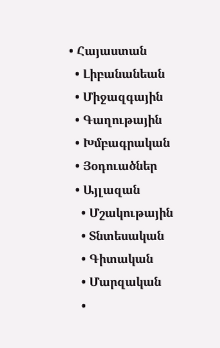• Հայաստան
  • Լիբանանեան
  • Միջազգային
  • Գաղութային
  • Խմբագրական
  • Յօդուածներ
  • Այլազան
    • Մշակութային
    • Տնտեսական
    • Գիտական
    • Մարզական
    •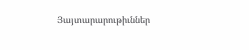Յայտարարութիւններ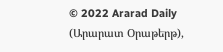© 2022 Ararad Daily (Արարատ Օրաթերթ),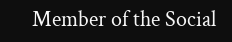Member of the Social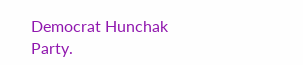Democrat Hunchak Party.